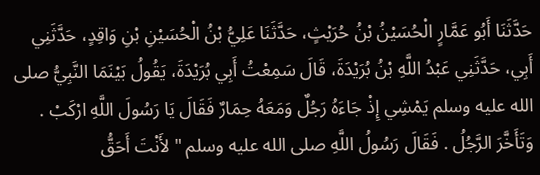حَدَّثَنَا أَبُو عَمَّارٍ الْحُسَيْنُ بْنُ حُرَيْثٍ، حَدَّثَنَا عَلِيُّ بْنُ الْحُسَيْنِ بْنِ وَاقِدٍ، حَدَّثَنِي أَبِي، حَدَّثَنِي عَبْدُ اللَّهِ بْنُ بُرَيْدَةَ، قَالَ سَمِعْتُ أَبِي بُرَيْدَةَ، يَقُولُ بَيْنَمَا النَّبِيُّ صلى الله عليه وسلم يَمْشِي إِذْ جَاءَهُ رَجُلٌ وَمَعَهُ حِمَارٌ فَقَالَ يَا رَسُولَ اللَّهِ ارْكَبْ . وَتَأَخَّرَ الرَّجُلُ . فَقَالَ رَسُولُ اللَّهِ صلى الله عليه وسلم " لأَنْتَ أَحَقُّ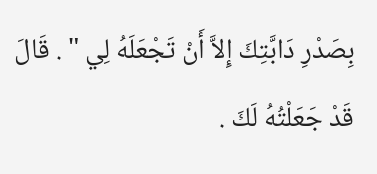بِصَدْرِ دَابَّتِكَ إِلاَّ أَنْ تَجْعَلَهُ لِي " . قَالَ قَدْ جَعَلْتُهُ لَكَ .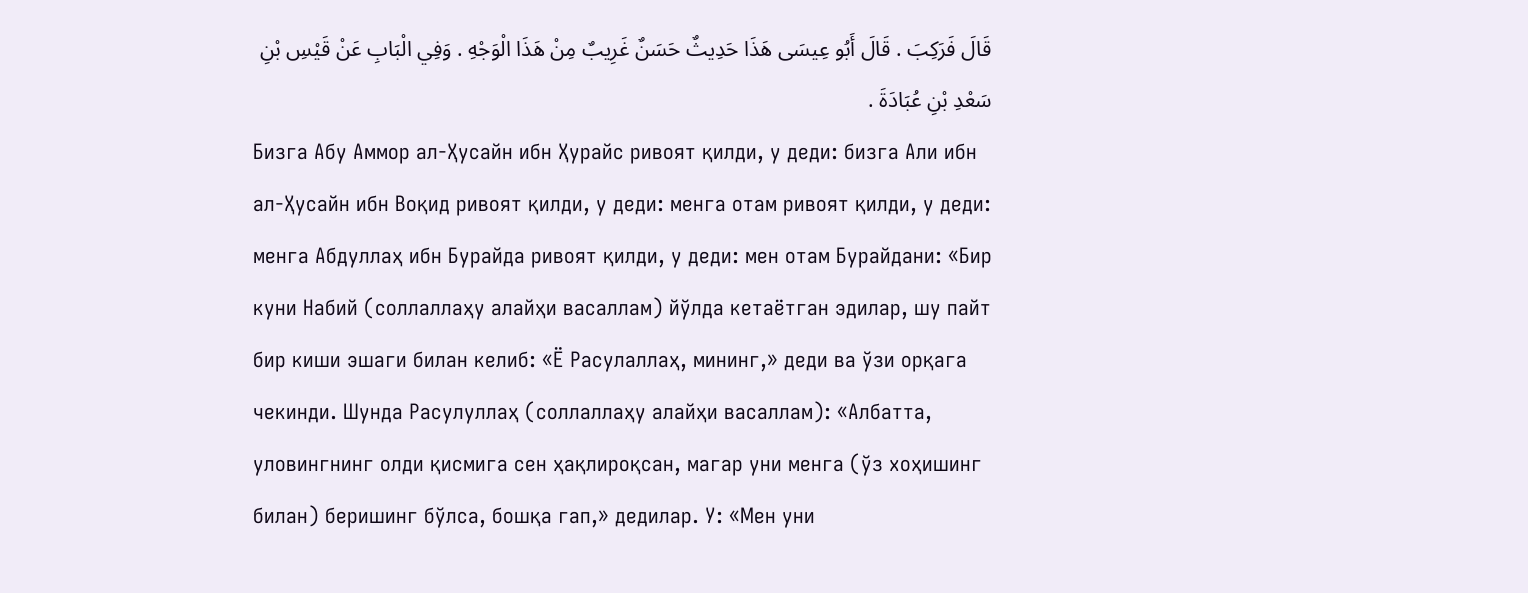قَالَ فَرَكِبَ . قَالَ أَبُو عِيسَى هَذَا حَدِيثٌ حَسَنٌ غَرِيبٌ مِنْ هَذَا الْوَجْهِ . وَفِي الْبَابِ عَنْ قَيْسِ بْنِ سَعْدِ بْنِ عُبَادَةَ .
Бизга Абу Аммор ал-Ҳусайн ибн Ҳурайс ривоят қилди, у деди: бизга Али ибн ал-Ҳусайн ибн Воқид ривоят қилди, у деди: менга отам ривоят қилди, у деди: менга Абдуллаҳ ибн Бурайда ривоят қилди, у деди: мен отам Бурайдани: «Бир куни Набий (соллаллаҳу алайҳи васаллам) йўлда кетаётган эдилар, шу пайт бир киши эшаги билан келиб: «Ё Расулаллаҳ, мининг,» деди ва ўзи орқага чекинди. Шунда Расулуллаҳ (соллаллаҳу алайҳи васаллам): «Албатта, уловингнинг олди қисмига сен ҳақлироқсан, магар уни менга (ўз хоҳишинг билан) беришинг бўлса, бошқа гап,» дедилар. У: «Мен уни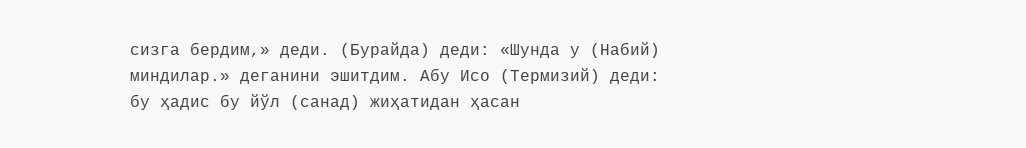сизга бердим,» деди. (Бурайда) деди: «Шунда у (Набий) миндилар.» деганини эшитдим. Абу Исо (Термизий) деди: бу ҳадис бу йўл (санад) жиҳатидан ҳасан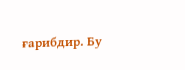ғарибдир. Бу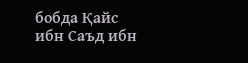бобда Қайс ибн Саъд ибн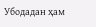Убодадан ҳам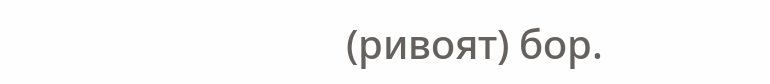(ривоят) бор.